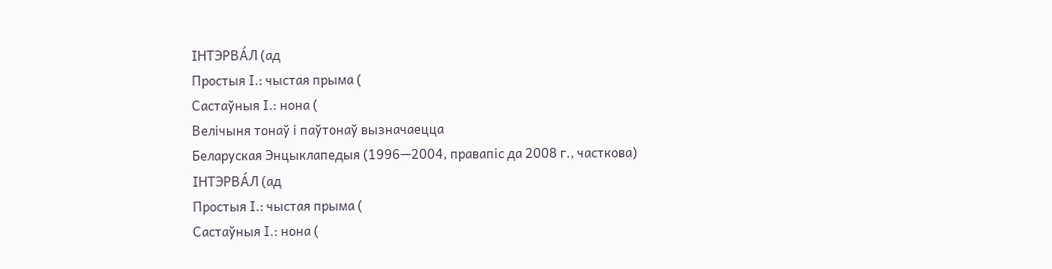ІНТЭРВА́Л (ад
Простыя І.: чыстая прыма (
Састаўныя І.: нона (
Велічыня тонаў і паўтонаў вызначаецца
Беларуская Энцыклапедыя (1996—2004, правапіс да 2008 г., часткова)
ІНТЭРВА́Л (ад
Простыя І.: чыстая прыма (
Састаўныя І.: нона (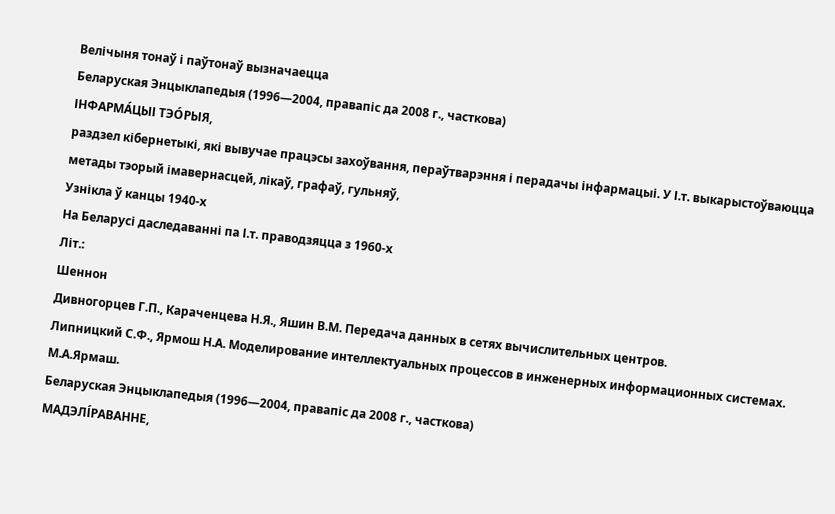Велічыня тонаў і паўтонаў вызначаецца
Беларуская Энцыклапедыя (1996—2004, правапіс да 2008 г., часткова)
ІНФАРМА́ЦЫІ ТЭО́РЫЯ,
раздзел кібернетыкі, які вывучае працэсы захоўвання, пераўтварэння і перадачы інфармацыі. У І.т. выкарыстоўваюцца метады тэорый імавернасцей, лікаў, графаў, гульняў,
Узнікла ў канцы 1940-х
На Беларусі даследаванні па І.т. праводзяцца з 1960-х
Літ.:
Шеннон
Дивногорцев Г.П., Караченцева Н.Я., Яшин В.М. Передача данных в сетях вычислительных центров.
Липницкий С.Ф., Ярмош Н.А. Моделирование интеллектуальных процессов в инженерных информационных системах.
М.А.Ярмаш.
Беларуская Энцыклапедыя (1996—2004, правапіс да 2008 г., часткова)
МАДЭЛІ́РАВАННЕ,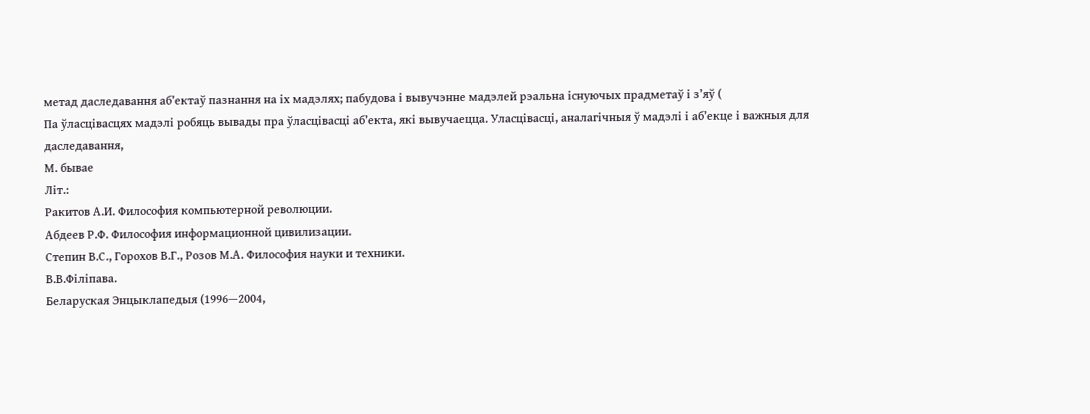метад даследавання аб’ектаў пазнання на іх мадэлях; пабудова і вывучэнне мадэлей рэальна існуючых прадметаў і з’яў (
Па ўласцівасцях мадэлі робяць вывады пра ўласцівасці аб’екта, які вывучаецца. Уласцівасці, аналагічныя ў мадэлі і аб’екце і важныя для даследавання,
М. бывае
Літ.:
Ракитов А.И. Философия компьютерной революции.
Абдеев Р.Ф. Философия информационной цивилизации.
Степин В.С., Горохов В.Г., Розов М.А. Философия науки и техники.
В.В.Філіпава.
Беларуская Энцыклапедыя (1996—2004,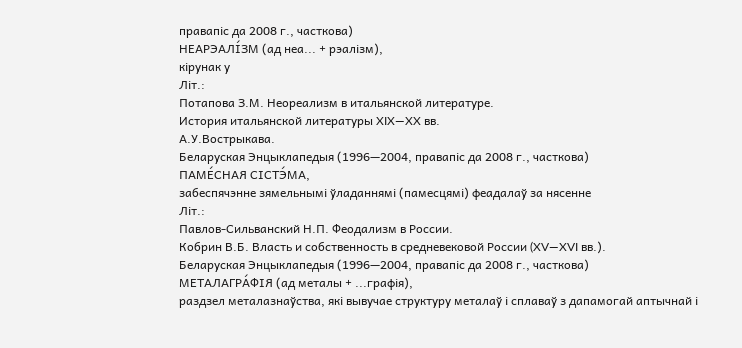правапіс да 2008 г., часткова)
НЕАРЭАЛІ́ЗМ (ад неа... + рэалізм),
кірунак у
Літ.:
Потапова З.М. Неореализм в итальянской литературе.
История итальянской литературы XIX—XX вв.
А.У.Вострыкава.
Беларуская Энцыклапедыя (1996—2004, правапіс да 2008 г., часткова)
ПАМЕ́СНАЯ СІСТЭ́МА,
забеспячэнне зямельнымі ўладаннямі (памесцямі) феадалаў за нясенне
Літ.:
Павлов-Сильванский Н.П. Феодализм в России.
Кобрин В.Б. Власть и собственность в средневековой России (XV—XVI вв.).
Беларуская Энцыклапедыя (1996—2004, правапіс да 2008 г., часткова)
МЕТАЛАГРА́ФІЯ (ад металы + ...графія),
раздзел металазнаўства, які вывучае структуру металаў і сплаваў з дапамогай аптычнай і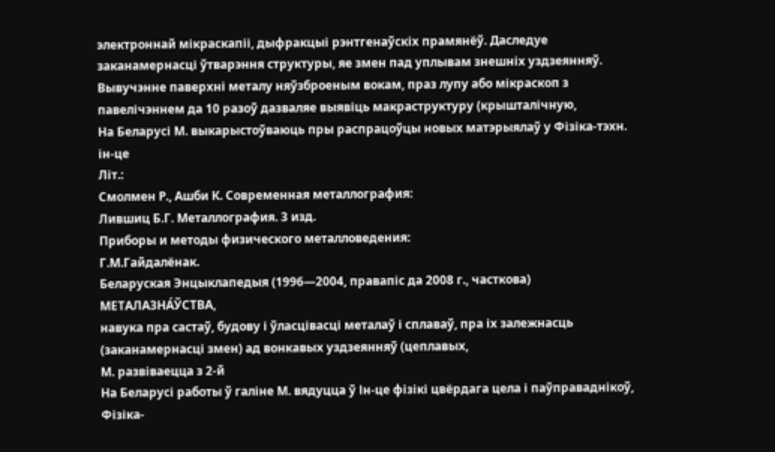электроннай мікраскапіі, дыфракцыі рэнтгенаўскіх прамянёў. Даследуе заканамернасці ўтварэння структуры, яе змен пад уплывам знешніх уздзеянняў.
Вывучэнне паверхні металу няўзброеным вокам, праз лупу або мікраскоп з павелічэннем да 10 разоў дазваляе выявіць макраструктуру (крышталічную,
На Беларусі М. выкарыстоўваюць пры распрацоўцы новых матэрыялаў у Фізіка-тэхн. ін-це
Літ.:
Смолмен Р., Ашби К. Современная металлография:
Лившиц Б.Г. Металлография. 3 изд.
Приборы и методы физического металловедения:
Г.М.Гайдалёнак.
Беларуская Энцыклапедыя (1996—2004, правапіс да 2008 г., часткова)
МЕТАЛАЗНА́ЎСТВА,
навука пра састаў, будову і ўласцівасці металаў і сплаваў, пра іх залежнасць (заканамернасці змен) ад вонкавых уздзеянняў (цеплавых,
М. развіваецца з 2-й
На Беларусі работы ў галіне М. вядуцца ў Ін-це фізікі цвёрдага цела і паўправаднікоў, Фізіка-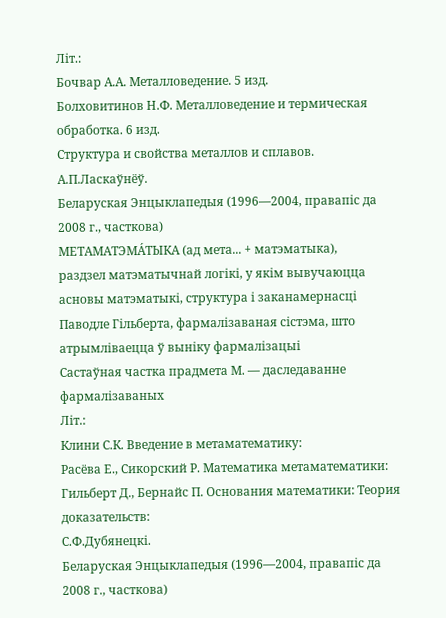Літ.:
Бочвар А.А. Металловедение. 5 изд.
Болховитинов Н.Ф. Металловедение и термическая обработка. 6 изд.
Структура и свойства металлов и сплавов.
А.П.Ласкаўнёў.
Беларуская Энцыклапедыя (1996—2004, правапіс да 2008 г., часткова)
МЕТАМАТЭМА́ТЫКА (ад мета... + матэматыка),
раздзел матэматычнай логікі, у якім вывучаюцца асновы матэматыкі, структура і заканамернасці
Паводле Гільберта, фармалізаваная сістэма, што атрымліваецца ў выніку фармалізацыі
Састаўная частка прадмета М. — даследаванне фармалізаваных
Літ.:
Клини С.К. Введение в метаматематику:
Расёва Е., Сикорский Р. Математика метаматематики:
Гильберт Д., Бернайс П. Основания математики: Теория доказательств:
С.Ф.Дубянецкі.
Беларуская Энцыклапедыя (1996—2004, правапіс да 2008 г., часткова)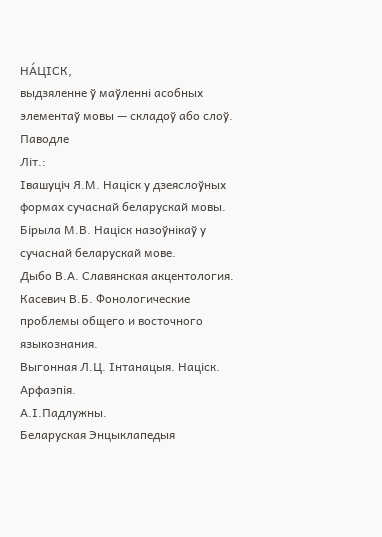НА́ЦІСК,
выдзяленне ў маўленні асобных элементаў мовы — складоў або слоў. Паводле
Літ.:
Івашуціч Я.М. Націск у дзеяслоўных формах сучаснай беларускай мовы.
Бірыла М.В. Націск назоўнікаў у сучаснай беларускай мове.
Дыбо В.А. Славянская акцентология.
Касевич В.Б. Фонологические проблемы общего и восточного языкознания.
Выгонная Л.Ц. Інтанацыя. Націск. Арфаэпія.
А.І.Падлужны.
Беларуская Энцыклапедыя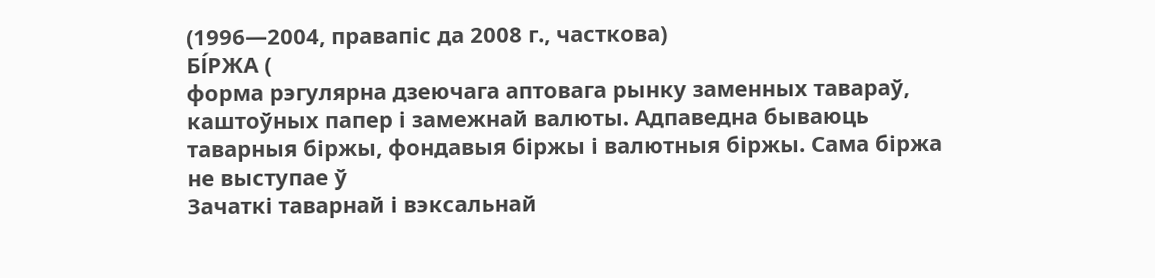(1996—2004, правапіс да 2008 г., часткова)
БІ́РЖА (
форма рэгулярна дзеючага аптовага рынку заменных тавараў, каштоўных папер і замежнай валюты. Адпаведна бываюць таварныя біржы, фондавыя біржы і валютныя біржы. Сама біржа не выступае ў
Зачаткі таварнай і вэксальнай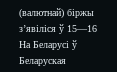(валютнай) біржы з’явіліся ў 15—16
На Беларусі ў
Беларуская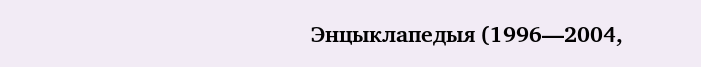Энцыклапедыя (1996—2004,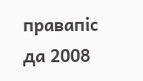правапіс да 2008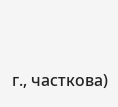г., часткова)